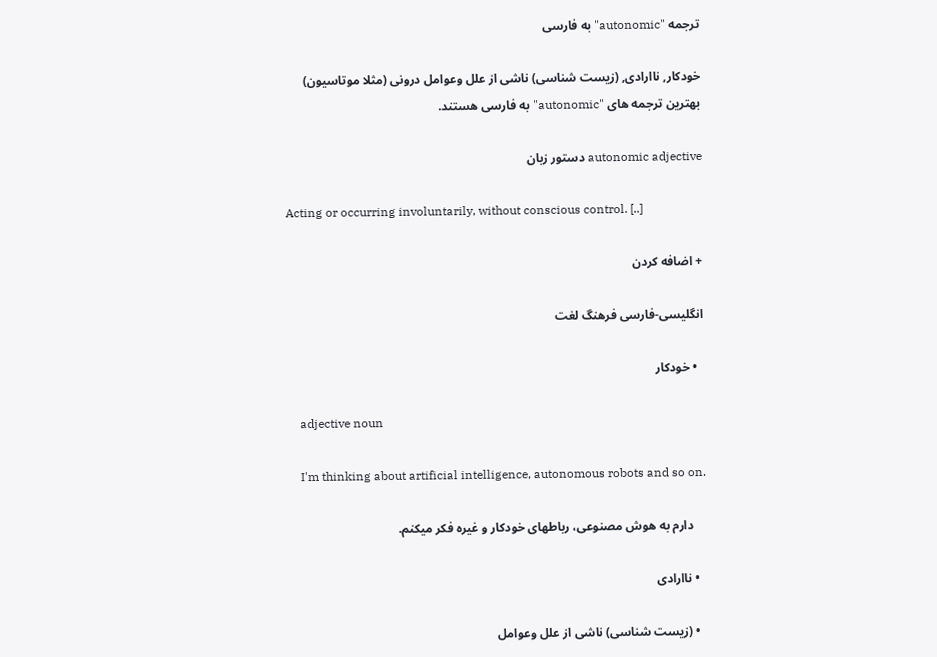ترجمه "autonomic" به فارسی

خودکار, ناارادی, (زیست شناسی) ناشی از علل وعوامل درونی (مثلا موتاسیون) بهترین ترجمه های "autonomic" به فارسی هستند.

autonomic adjective دستور زبان

Acting or occurring involuntarily, without conscious control. [..]

+ اضافه کردن

انگلیسی-فارسی فرهنگ لغت

  • خودکار

    adjective noun

    I'm thinking about artificial intelligence, autonomous robots and so on.

    دارم به هوش مصنوعی، رباطهای خودکار و غیره فکر میکنم.

  • ناارادی

  • (زیست شناسی) ناشی از علل وعوامل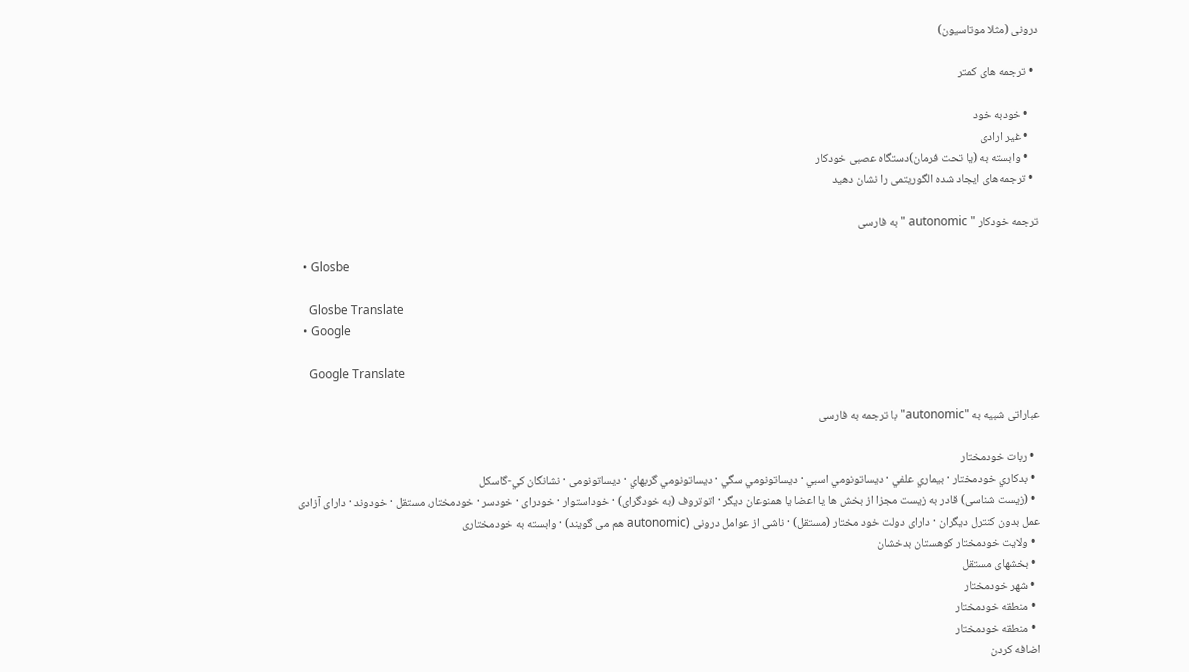درونی (مثلا موتاسیون)

  • ترجمه های کمتر

    • خودبه خود
    • غیر ارادی
    • وابسته به (یا تحت فرمان)دستگاه عصبی خودکار
  • ترجمه‌های ایجاد شده الگوریتمی را نشان دهید

ترجمه خودکار " autonomic " به فارسی

  • Glosbe

    Glosbe Translate
  • Google

    Google Translate

عباراتی شبیه به "autonomic" با ترجمه به فارسی

  • ربات خودمختار
  • بدكاري خودمختار · بيماري علفي · ديساتونومي اسبي · ديساتونومي سگي · ديساتونومي گربهاي · دیساتونومی · نشانگان كي-گاسكل
  • (زیست شناسی) قادر به زیست مجزا از بخش ها یا اعضا یا همنوعان دیگر · اتوتروف (به خودگرای) · خوداستوار · خودرای · خودسر · خودمختار، مستقل · خودوند · دارای آزادی عمل بدون کنترل دیگران · دارای دولت خود مختار (مستقل) · ناشی از عوامل درونی (autonomic هم می گویند) · وابسته به خودمختاری
  • ولایت خودمختار کوهستان بدخشان
  • بخشهای مستقل
  • شهر خودمختار
  • منطقه خودمختار
  • منطقه خودمختار
اضافه کردن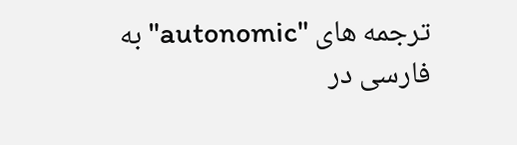ترجمه های "autonomic" به فارسی در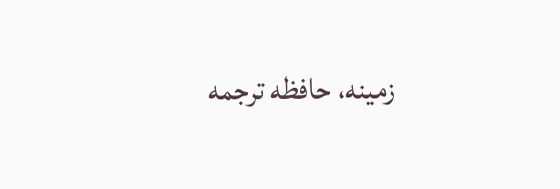زمینه، حافظه ترجمه